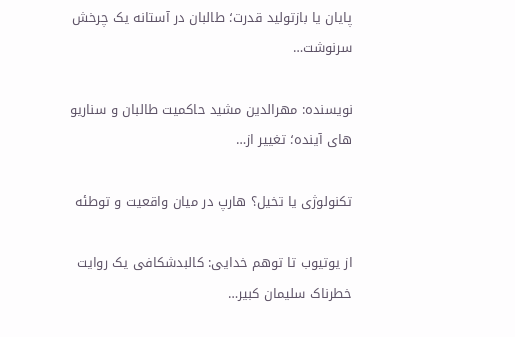پایان یا بازتولید قدرت؛ طالبان در آستانه یک چرخش سرنوشت‌…

نویسنده: مهرالدین مشید حاکمیت طالبان و سناریو های آینده؛ تغییر از…

تکنولوژی یا تخیل؟ هارپ در میان واقعیت و توطئه

از یوتیوب تا توهم خدایی: کالبدشکافی یک روایت خطرناک سلیمان کبیر…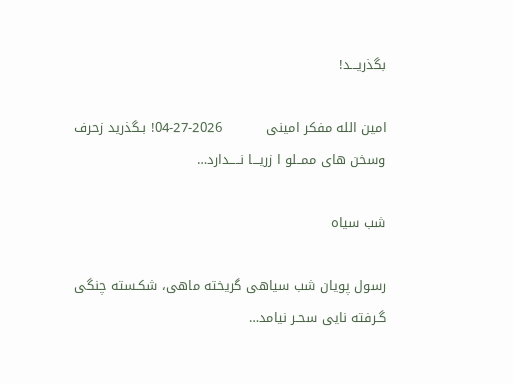بگذریـــد!

امین الله مفکر امینی          2026-27-04! بـگذرید زحرف وسخن های ممــلو ا زریـــا نـــــدارد…

شب سیاه

رسول پویان شب سیاهی گریخته ماهی، شکـسته چنگی گـرفته نایی سحـر نیامد…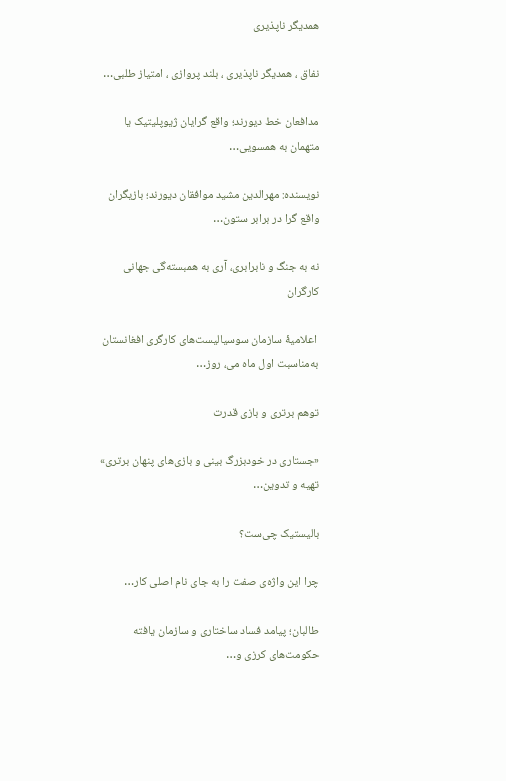همدیگر ناپذیری

نفاق ، همدیگر ناپذیری ، بلند پروازی ، امتیاز طلبی…

مدافعان خط دیورند؛ واقع گرایان ژیوپلیتیک یا متهمان به همسویی…

نویسنده: مهرالدین مشید موافقان دیورند؛ بازیگران واقع گرا در برابر ستون…

نه به جنگ و نابرابری، آری به همبسته‌گی جهانی کارگران

 اعلامیۀ سازمان سوسیالیست‌های کارگری افغانستان به‌مناسبت اول ماه می، روز…

توهم برتری و بازی قدرت

«جستاری در خودبزرگ‌ بینی و بازی‌های پنهان برتری» تهیه و تدوین…

بالیستیک چی‌ست؟

چرا این واژه‌ی صفت را به جای نام اصلی کار…

طالبان؛ پیامد فساد ساختاری و سازمان یافته حکومت‌های کرزی و…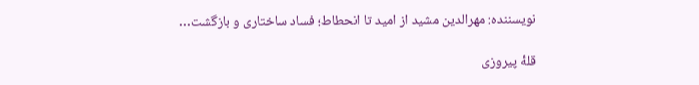نویسننده: مهرالدین مشید از امید تا انحطاط؛ فساد ساختاری و بازگشت…

قلۀ پیروزی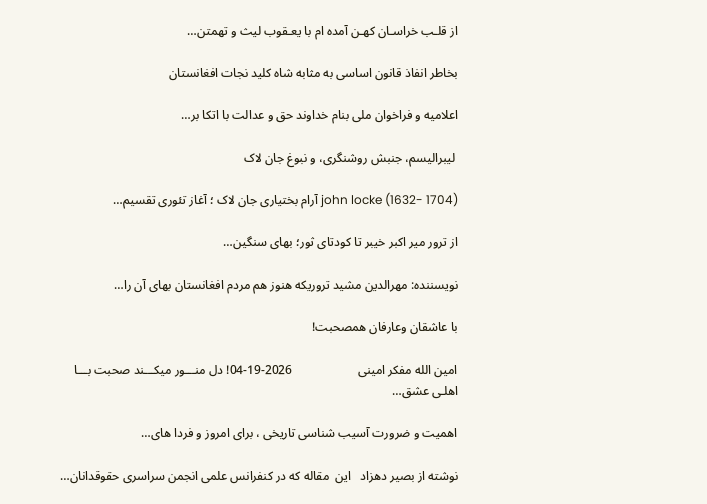از قلـب خراسـان کهـن آمده ام با یعـقوب لیث و تهمتن…

بخاطر انفاذ قانون اساسی به مثابه شاه کلید نجات افغانستان

اعلامیه و فراخوان ملی بنام خداوند حق و عدالت با اتکا بر…

 لیبرالیسم، جنبش روشنگری، و نبوغ جان لاک

john locke (1632- 1704) آرام بختیاری جان لاک ؛ آغاز تئوری تقسیم…

از ترور میر اکبر خیبر تا کودتای ثور؛ بهای سنگین…

نویسننده: مهرالدین مشید تروریکه هنوز هم مردم افغانستان بهای آن را…

با عاشقان وعارفان همصحبت!

امین الله مفکر امینی                     2026-19-04! دل منـــور میکـــند صحبت بـــا اهلـی عشق…

اهمیت و ضرورت آسیب شناسی تاریخی ، برای امروز و فردا های…

نوشته از بصیر دهزاد   این  مقاله که در کنفرانس علمی انجمن سراسری حقوقدانان…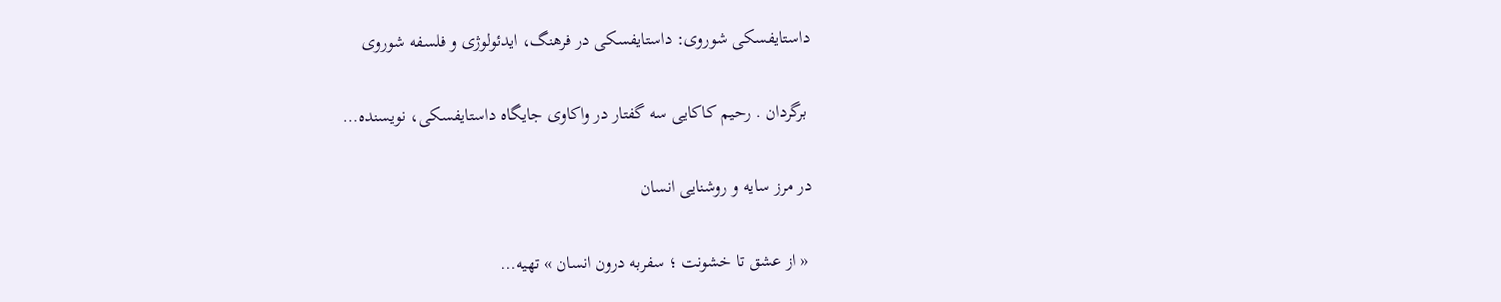داستایفسکی شوروی: داستایفسکی در فرهنگ، ایدئولوژی و فلسفه شوروی

 برگردان . رحیم کاکایی سه گفتار در واکاوی جایگاه داستایفسکی، نویسنده…

در مرز سایه و روشنایی انسان

 « از عشق تا خشونت ؛ سفربه درون انسان » تهیه…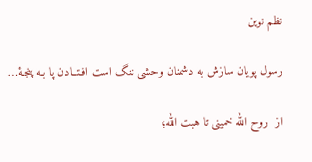نظم نوین

رسول پویان سازش به دشمنان وحشی ننگ است افـتــادن پا بـه پنجـۀ…

از  روح الله خمینی تا هبت الله؛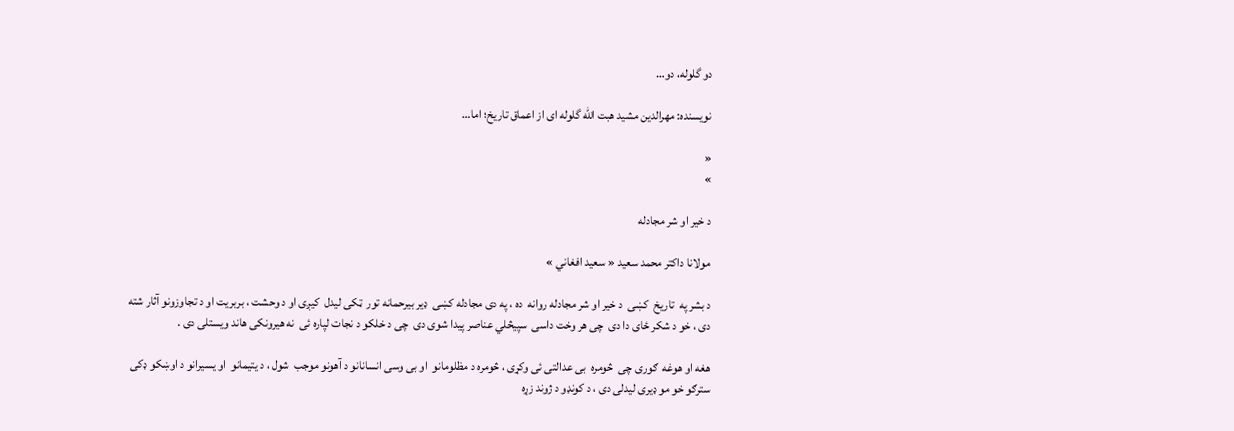دو گلوله، دو…

نویسنده: مهرالدین مشید هبت الله گلوله ای از اعماق تاریخ؛ اما…

«
»

د خیر او شر مجادله

مولانا داکتر محمد سعید « سعید افغاني »

د بشر په  تاریخ  کښی  د خیر او شر مجادله روانه  ده ، په دی مجادله کښی  ډیر بیرحمانه تور  ټکی لیدل  کیږی او د وحشت ، بربریت او د تجاوزونو آثار شته دی ، خو د شکر ځای دا دی  چی هر وخت داسی  سپیڅلي عناصر پیدا شوی دی  چی د خلکو د نجات لپاره ئی  نه هیرونکی هاند ویستلی دی .

هغه او هوغه  ګوری چی  څومره  بی عدالتی ئی وکړی ، څومره د مظلومانو  او بی وسی انسانانو د آهونو موجب  شول ، د یتیمانو  او یسیرانو د اوښکو ډکی  سترګو خو مو ډیری لیدلی دی ، د کونډو د ژوند زړه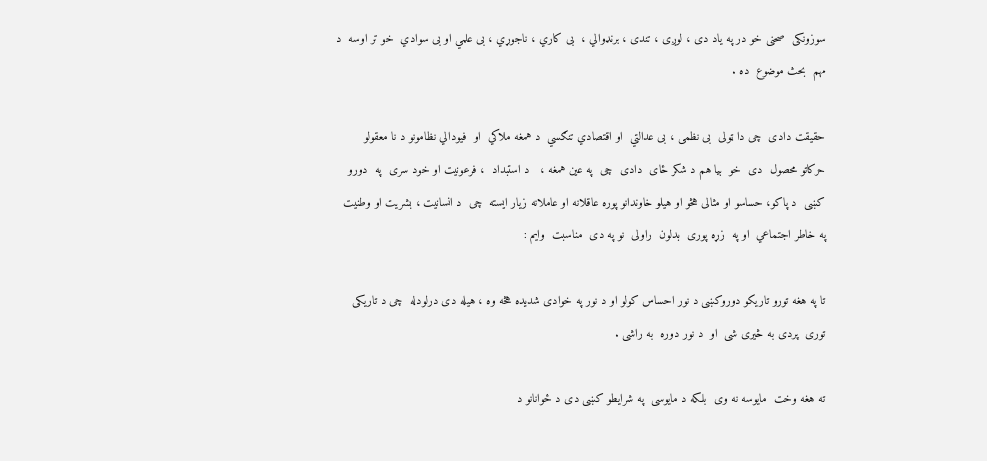سوزونکی  صحنی خو در په یاد دی ، لوږی ، تندی ، برنډوالي ،  بی کاري ، ناجوړي ، بی علمي او بی سوادي  خو تر اوسه  د مهم  بحث موضوع  ده .

حقیقت دادی  چی دا ټولی  بی نظمی ، بی عدالتي  او اقتصادي تنګسي  د همغه ملاکي  او  فیودالي نظامونو د نا معقولو  حرکاتو محصول  دی  خو  بیا هم د شکر ځای  دادی  چی  په عین همغه ،   د استبداد  ، فرعونیت او خود سری  په  دورو کښی  د پاکو، حساسو او مثالی هڅو او هیلو خاوندانو پوره عاقلانه او عاملانه زیار ایسته  چی  د انسانیت ، بشریت او وطنیت  په خاطر اجتماعي  او په  زړه پوری  بدلون  راولی  نو په دی  مناسبت  وایم :

تا په هغه تورو تاریکو دوروکښی د نور احساس کولو او د نور په خوادی شدیده هڅه وه ، هیله دی درلودله  چی د تاریکی توری  پردی به څیری شی  او  د نور دوره  به راشی .

ته هغه وخت  مایوسه نه وی  بلکه د مایوسی  په شرایطو کښی دی د ځوانانو د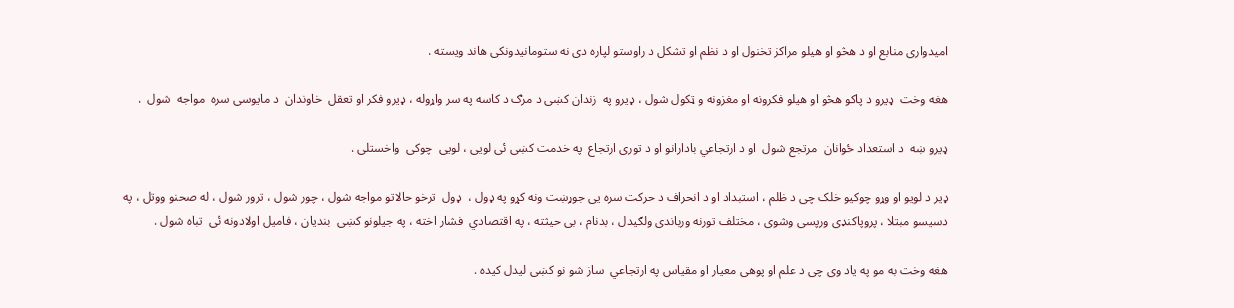امیدواری منابع او د هڅو او هیلو مراکز تخنول او د نظم او تشکل د راوستو لپاره دی نه ستومانیدونکی هاند ویسته .

هغه وخت  ډیرو د پاکو هڅو او هیلو فکرونه او مغزونه و ټکول شول ، ډیرو په  زندان کښی د مرګ د کاسه په سر واړوله ، ډیرو فکر او تعقل  خاوندان  د مایوسی سره  مواجه  شول  .

ډیرو ښه  د استعداد ځوانان  مرتجع شول  او د ارتجاعي بادارانو او د توری ارتجاع  په خدمت کښی ئی لویی ، لویی  چوکی  واخستلی .

ډیر د لویو او وړو چوکیو خلک چی د ظلم ، استبداد او د انحراف د حرکت سره یی جوړښت ونه کړو په ډول ،  ډول  ترخو حالاتو مواجه شول ، چور شول ، ترور شول ، له صحنو ووتل ، په دسیسو مبتلا ، پروپاکنډی ورپسی وشوی ، مختلف تورنه ورباندی ولګیدل ، بدنام ، بی حیثته ، په اقتصادي  فشار اخته ، په جیلونو کښی  بندیان ، فامیل اولادونه ئی  تباه شول .

هغه وخت به مو په یاد وی چی د علم او پوهی معیار او مقیاس په ارتجاعي  ساز شو نو کښی لیدل کیده .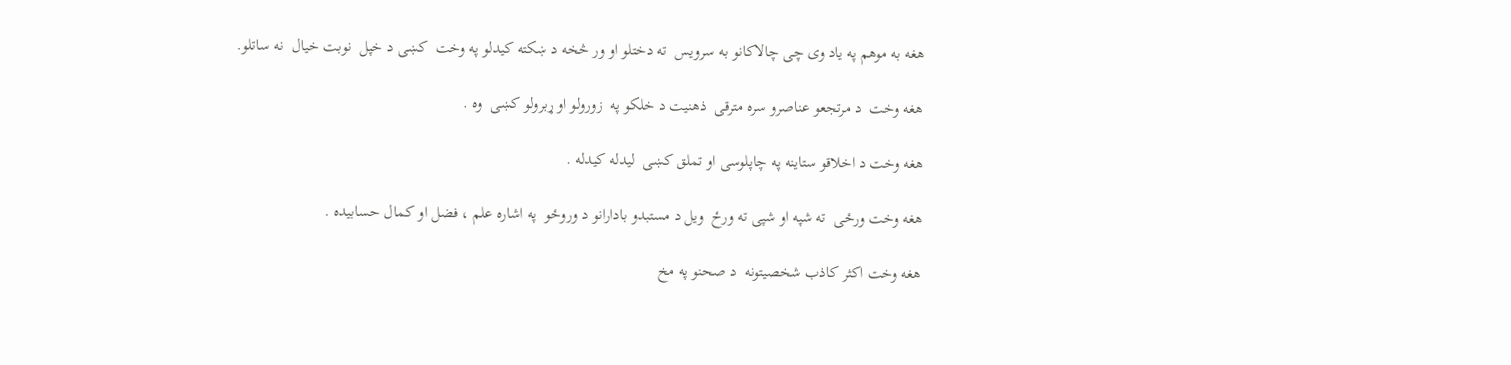هغه به موهم په یاد وی چی چالاکانو به سرویس  ته دختلو او ور څخه د ښکته کیدلو په وخت  کښی د خپل  نوبت خیال  نه ساتلو.

هغه وخت  د مرتجعو عناصرو سره مترقی  ‌ذهنیت د خلکو په  زورولو او ړبرولو کښی  وه .

هغه وخت د اخلاقو ستاینه په چاپلوسی او تملق کښی  لیدله کیدله .

هغه وخت ورځی  ته شپه او شپی ته ورځ  ویل د مستبدو بادارانو د وروځو  په اشاره علم ، فضل او کمال حسابیده .

هغه وخت اکثر کاذب شخصیتونه  د صحنو په مخ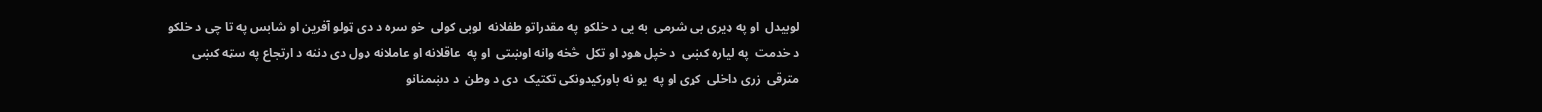لوبیدل  او په ډیری بی شرمی  به یی د خلکو  په مقدراتو طفلانه  لوبی کولی  خو سره د دی ټولو آفرین او شابس په تا چی د خلکو د خدمت  په لیاره کښی  د خپل هوډ او تکل  څخه وانه اوښتی  او په  عاقلانه او عاملانه ډول دی دننه د ارتجاع په سټه کښی  مترقی  زری داخلی  کړی او په  یو نه باورکیدونکی تکتیک  دی د وطن  د دښمنانو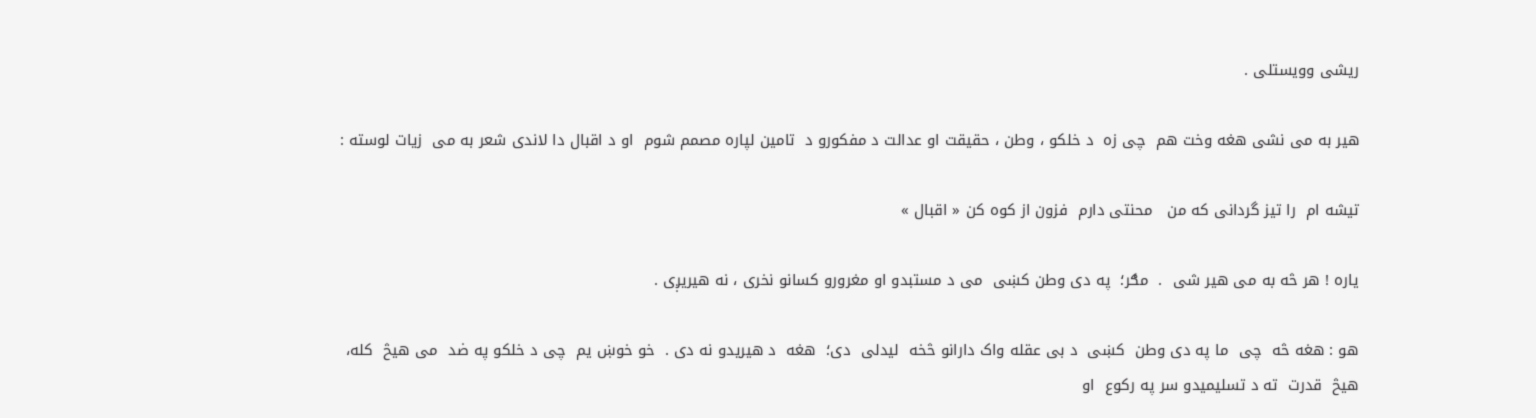ریشی وویستلی .

هیر به می نشی هغه وخت هم  چی زه  د خلکو ، وطن ، حقیقت او عدالت د مفکورو د  تامین لپاره مصمم شوم  او د اقبال دا لاندی شعر به می  زیات لوسته :

تیشه ام  را تیز گردانی که من   محنتی دارم  فزون از کوه کن « اقبال »

یاره ! هر څه به می هیر شی  .  مګر؛  په دی وطن کښی  می د مستبدو او مغرورو کسانو نخری ، نه هیریږی .

هو : هغه څه  چی  ما په دی وطن  کښی  د بی عقله واک دارانو څخه  لیدلی  دی؛  هغه  د هیریدو نه دی .  خو خوښ یم  چی د خلکو په ضد  می هیڅ  کله،  هیڅ  قدرت  ته د تسلیمیدو سر په رکوع  او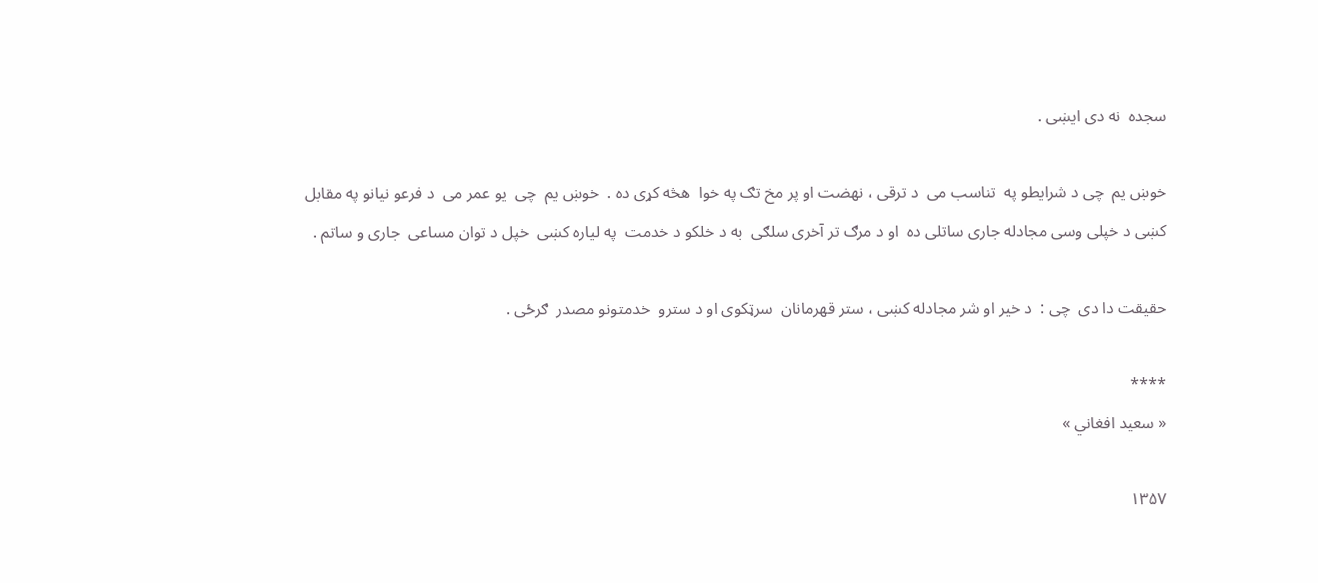سجده  نه دی ایښی .

خوښ یم  چی د شرایطو په  تناسب می  د ترقی ، نهضت او پر مخ تګ په خوا  هڅه کړی ده .  خوښ یم  چی  یو عمر می  د فرعو نیانو په مقابل  کښی د خپلی وسی مجادله جاری ساتلی ده  او د مرګ تر آخری سلګی  به د خلکو د خدمت  په لیاره کښی  خپل د توان مساعی  جاری و ساتم .

حقیقت دا دی  چی :  د خیر او شر مجادله کښی ، ستر قهرمانان  سرټکوی او د سترو  خدمتونو مصدر  ګرځی .

****
« سعید افغاني »

۱۳۵۷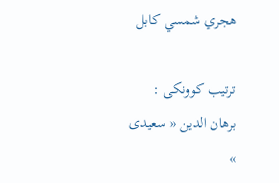هجري شمسي کابل

ترتیب کوونکی : برهان الدین « سعیدی »